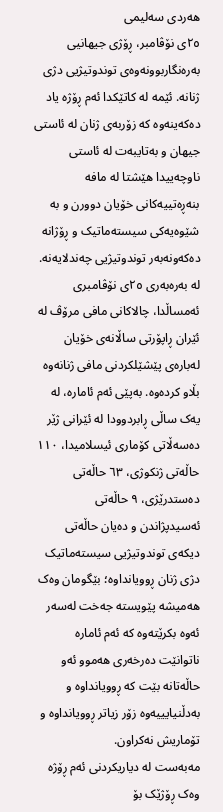هەردی سەلیمی
٢٥ی نۆڤامبر، ڕۆژی جیهانیی بەرەنگاربوونەوەی توندوتیژیی دژی ژنانە. ئێمە لە کاتێکدا ئەم ڕۆژە یاد دەکەینەوە کە زۆربەی ژنان لە ئاستی جیهان و بەتایبەت لە ئاستی ناوچەییدا هێشتا لە مافە بنەڕەتییەکانی خۆیان دوورن و بە شێوەیەکی سیستەماتیک و ڕۆژانە دەکەونەبەر توندوتیژیی چەندلایەنە. لە بەرەبەری ٢٥ی نۆڤامبری ئەمساڵدا، چالاکانی مافی مرۆڤ لە ئێران ڕاپۆرتی ساڵانەی خۆیان لەبارەی پێشێلکردنی مافی ژنانەوە بڵاو کردەوە. بەپێی ئەم ئامارە، لە یەک ساڵی ڕابردوودا لە ئێرانی ژێر دەسەڵاتی کۆماری ئیسلامیدا، ١١٠ حاڵەتی ژنکوژی، ٦٣ حاڵەتی دەستدرێژی، ٩ حاڵەتی ئەسیدپژاندن و دەیان حاڵەتی دیکەی توندوتیژیی سیستەماتیک دژی ژنان ڕوویانداوە؛ بێگومان وەک هەمیشە پێویستە جەخت لەسەر ئەوە بکرێتەوە کە ئەم ئامارە ناتوانێت دەرخەری هەموو ئەو حاڵەتانە بێت کە ڕوویانداوە و بەدڵنیایییەوە زۆر زیاتر ڕوویانداوە و تۆماریش نەکراون.
مەبەست لە دیاریکردنی ئەم ڕۆژە وەک ڕۆژێک بۆ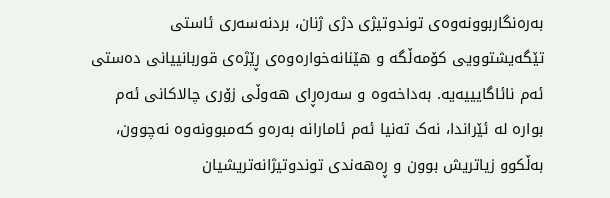بەرەنگاربوونەوەی توندوتیژی دژی ژنان، بردنەسەری ئاستی تێگەیشتوویی کۆمەڵگە و هێنانەخوارەوەی ڕێژەی قوربانییانی دەستی ئەم نائاگایییەیە. بەداخەوە و سەرەڕای هەوڵی زۆری چالاکانی ئەم بوارە لە ئێراندا، نەک تەنیا ئەم ئامارانە بەرەو کەمبوونەوە نەچوون، بەڵکوو زیاتریش بوون و ڕەهەندی توندوتیژانەتریشیان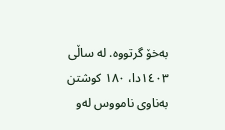بەخۆ گرتووە. لە ساڵی ١٤٠٣دا، ١٨٠ کوشتن بەناوی نامووس لەو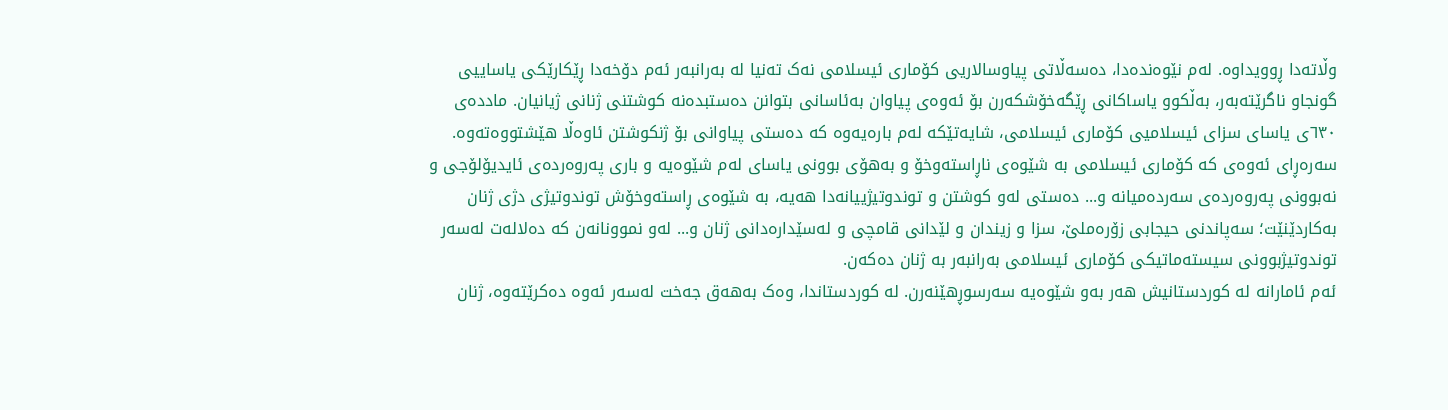وڵاتەدا ڕوویداوە. لەم نێوەندەدا، دەسەڵاتی پیاوسالاریی کۆماری ئیسلامی نەک تەنیا لە بەرانبەر ئەم دۆخەدا ڕێکارێکی یاساییی گونجاو ناگرێتەبەر، بەڵکوو یاساکانی ڕێگەخۆشکەرن بۆ ئەوەی پیاوان بەئاسانی بتوانن دەستبدەنە کوشتنی ژنانی ژیانیان. ماددەی ٦٣٠ی یاسای سزای ئیسلامیی کۆماری ئیسلامی، شایەتێکە لەم بارەیەوە کە دەستی پیاوانی بۆ ژنکوشتن ئاوەڵا هێشتووەتەوە.
سەرەڕای ئەوەی کە کۆماری ئیسلامی بە شێوەی ناڕاستەوخۆ و بەهۆی بوونی یاسای لەم شێوەیە و باری پەروەردەی ئایدیۆلۆجی و نەبوونی پەروەردەی سەردەمیانە و... دەستی لەو کوشتن و توندوتیژییانەدا هەیە، بە شێوەی ڕاستەوخۆش توندوتیژی دژی ژنان بەکاردێنێت؛ سەپاندنی حیجابی زۆرەملێ، سزا و زیندان و لێدانی قامچی و لەسێدارەدانی ژنان و... لەو نموونانەن کە دەلالەت لەسەر توندوتیژبوونی سیستەماتیکی کۆماری ئیسلامی بەرانبەر بە ژنان دەکەن.
ئەم ئامارانە لە کوردستانیش هەر بەو شێوەیە سەرسوڕهێنەرن. لە کوردستاندا، وەک بەهەق جەخت لەسەر ئەوە دەکرێتەوە، ژنان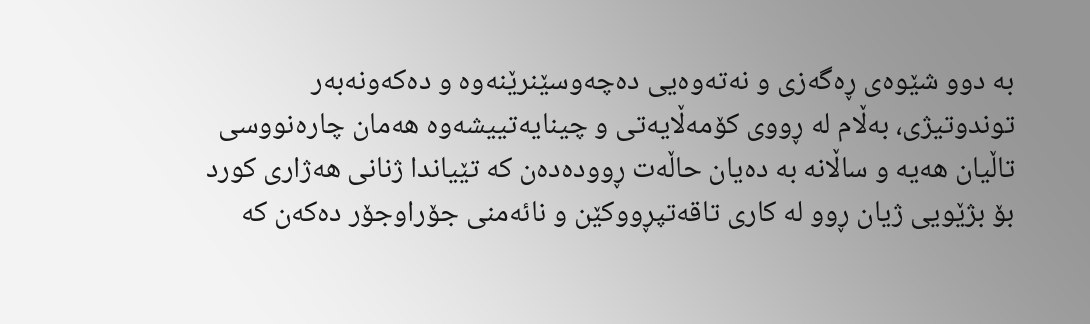بە دوو شێوەی ڕەگەزی و نەتەوەیی دەچەوسێنرێنەوە و دەکەونەبەر توندوتیژی، بەڵام لە ڕووی کۆمەڵایەتی و چینایەتییشەوە هەمان چارەنووسی تاڵیان هەیە و ساڵانە بە دەیان حاڵەت ڕوودەدەن کە تێیاندا ژنانی هەژاری کورد بۆ بژێویی ژیان ڕوو لە کاری تاقەتپڕووکێن و نائەمنی جۆراوجۆر دەکەن کە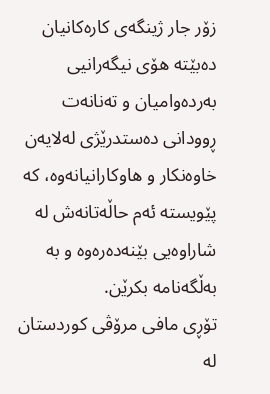زۆر جار ژینگەی کارەکانیان دەبێتە هۆی نیگەرانیی بەردەوامیان و تەنانەت ڕوودانی دەستدرێژی لەلایەن خاوەنکار و هاوکارانیانەوە، کە پێویستە ئەم حاڵەتانەش لە شاراوەیی بێنەدەرەوە و بە بەڵگەنامە بکرێن.
تۆڕی مافی مرۆڤی کوردستان لە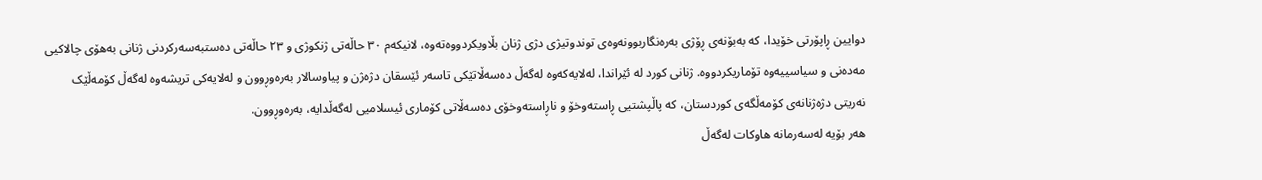دوایین ڕاپۆرتی خۆیدا، کە بەبۆنەی ڕۆژی بەرەنگاربوونەوەی توندوتیژی دژی ژنان بڵاویکردووەتەوە، لانیکەم ٣٠ حاڵەتی ژنکوژی و ٢٣ حاڵەتی دەستبەسەرکردنی ژنانی بەهۆی چالاکیی مەدەنی و سیاسییەوە تۆماریکردووە. ژنانی کورد لە ئێراندا، لەلایەکەوە لەگەڵ دەسەڵاتێکی تاسەر ئێسقان دژەژن و پیاوسالار بەرەوڕوون و لەلایەکی تریشەوە لەگەڵ کۆمەڵێک نەریتی دژەژنانەی کۆمەڵگەی کوردستان، کە پاڵپشتیی ڕاستەوخۆ و ناڕاستەوخۆی دەسەڵاتی کۆماری ئیسلامیی لەگەڵدایە، بەرەوڕوون.
هەر بۆیە لەسەرمانە هاوکات لەگەڵ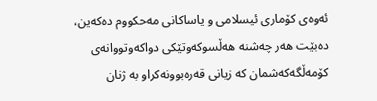ئەوەی کۆماری ئیسلامی و یاساکانی مەحکووم دەکەین، دەبێت هەر چەشنە هەڵسوکەوتێکی دواکەوتووانەی کۆمەڵگەکەشمان کە زیانی قەرەبوونەکراو بە ژنان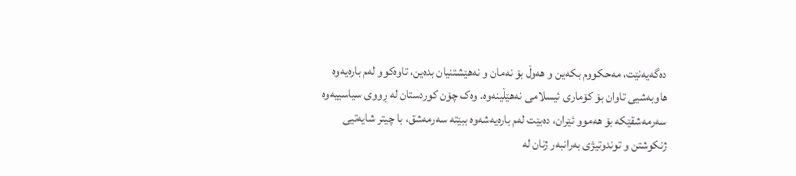دەگەیەنێت، مەحکووم بکەین و هەوڵ بۆ نەمان و نەهێشتنیان بدەین، تاوەکوو لەم بارەیەوە هاوبەشیی تاوان بۆ کۆماری ئیسلامی نەهێڵینەوە. وەک چۆن کوردستان لە ڕووی سیاسییەوە سەرمەشقێکە بۆ هەموو ئێران، دەبێت لەم بارەیەشەوە ببێتە سەرمەشق، با چیتر شایەتیی ژنکوشتن و توندوتیژی بەرانبەر ژنان لە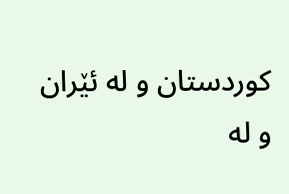کوردستان و لە ئێران و لە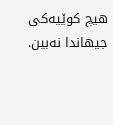هیچ کوێیەکی جیهاندا نەبین.